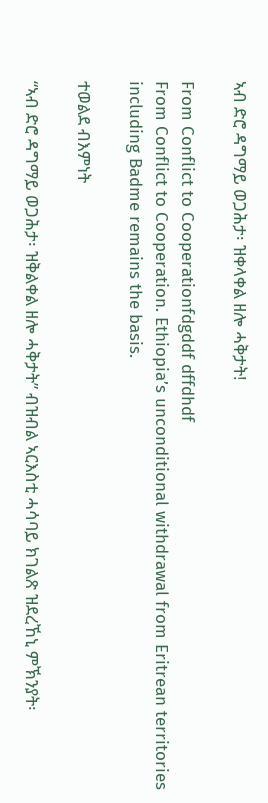ኣብ ድሮ ዳግማይ ወጋሕታ፡ ዝቀላቀል ዘሎ ሓቅታት!

From Conflict to Cooperationfdgddf dffdhdf
From Conflict to Cooperation. Ethiopia’s unconditional withdrawal from Eritrean territories including Badme remains the basis.

ተወልደ ብእምነት

“ኣብ ድሮ ዳግማይ ወጋሕታ፡ ዝቅልቀል ዘሎ ሓቅታት” ብዝብል ኣርእስቲ ሓሳባይ ክገልጽ ዝደረኸኒ ምኽንያት፡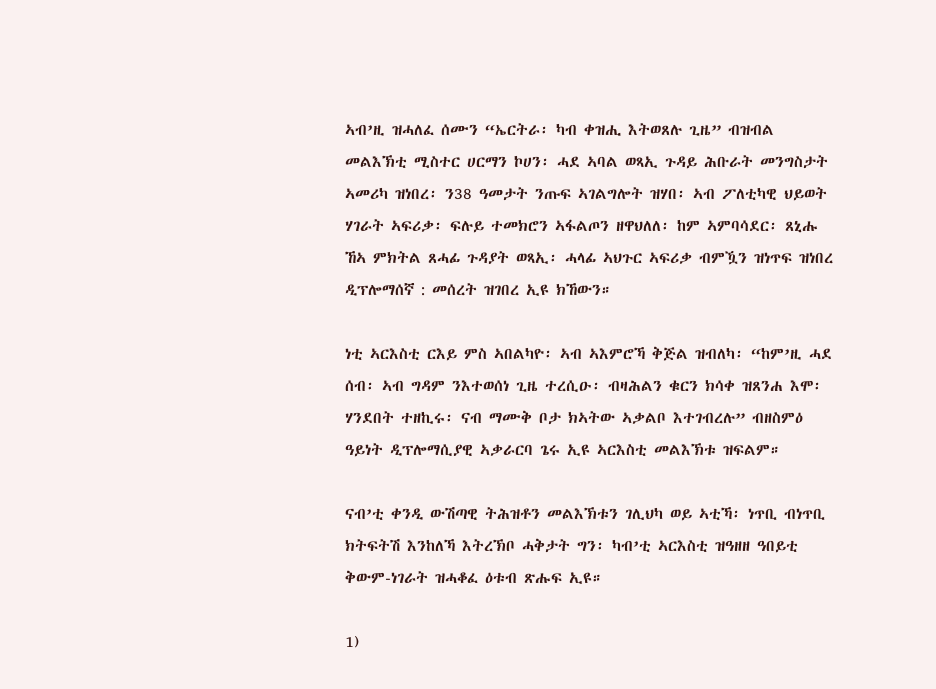ኣብ’ዚ ዝሓለፈ ሰሙን “ኤርትራ፡ ካብ ቀዝሒ እትወጸሉ ጊዜ” ብዝብል መልእኽቲ ሚስተር ሀርማን ኮሀን፡ ሓደ ኣባል ወጻኢ ጉዳይ ሕቡራት መንግስታት ኣመሪካ ዝነበረ፡ ን38 ዓመታት ንጡፍ ኣገልግሎት ዝሃበ፡ ኣብ ፖለቲካዊ ህይወት ሃገራት ኣፍሪቃ፡ ፍሉይ ተመክሮን ኣፋልጦን ዘዋህለለ፡ ከም ኣምባሳደር፡ ጸኒሑ ኸኣ ምክትል ጸሓፊ ጉዳያት ወጻኢ፡ ሓላፊ ኣህጉር ኣፍሪቃ ብምዃን ዝነጥፍ ዝነበረ ዲፕሎማሰኛ : መሰረት ዝገበረ ኢዩ ክኸውን።

ነቲ ኣርእስቲ ርእይ ምስ ኣበልካዮ፡ ኣብ ኣእምሮኻ ቅጅል ዝብለካ፡ “ከም’ዚ ሓደ ሰብ፡ ኣብ ግዳም ንእተወሰነ ጊዜ ተረሲዑ፡ ብዛሕልን ቁርን ክሳቀ ዝጸንሐ እሞ፡ ሃንደበት ተዘኪሩ፡ ናብ ማሙቅ ቦታ ክኣትው ኣቃልቦ እተገብረሉ” ብዘስምዕ ዓይነት ዲፕሎማሲያዊ ኣቃራርባ ጌሩ ኢዩ ኣርእስቲ መልእኽቱ ዝፍልም።

ናብ’ቲ ቀንዲ ውሽጣዊ ትሕዝቶን መልእኽቱን ገሊህካ ወይ ኣቲኻ፡ ነጥቢ ብነጥቢ ክትፍትሽ እንከለኻ እትረኽቦ ሓቅታት ግን፡ ካብ’ቲ ኣርእስቲ ዝዓዘዘ ዓበይቲ ቅውም-ነገራት ዝሓቆፈ ዕቱብ ጽሑፍ ኢዩ።

1)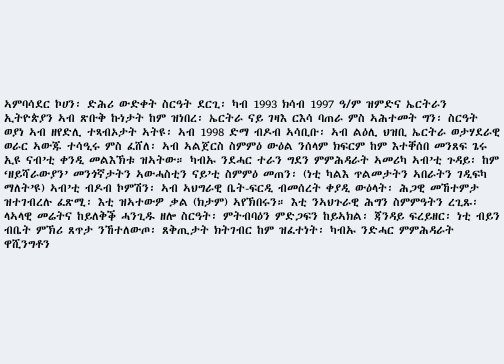ኣምባሳደር ኮሀን፡ ድሕሪ ውድቀት ስርዓት ደርጊ፡ ካብ 1993 ክሳብ 1997 ዓ/ም ዝምድና ኤርትራን ኢትዮጵያን ኣብ ጽቡቅ ኩነታት ከም ዝነበረ፡ ኤርትራ ናይ ገዛእ ርእሳ ባጠራ ምስ ኣሕተመት ግን፡ ስርዓት ወያነ ኣብ ዘየድሊ ተጻብኦታት ኣትዩ፡ ኣብ 1998 ድማ ብዶብ ኣሳቢቡ፡ ኣብ ልዕሊ ህዝቢ ኤርትራ ወታሃደራዊ ወራር ኣውጁ ተሳዒሩ ምስ ፈሸለ፡ ኣብ ኣልጀርስ ስምምዕ ውዕል ንሰላም ክፍርም ከም እተቐሰበ መንጸፍ ጌሩ ኢዩ ናብ’ቲ ቀንዲ መልእኽቱ ዝኣትው። ካብኡ ንደሓር ተራን ግደን ምምሕዳራት ኣመሪካ ኣብ’ቲ ጉዳይ፡ ከም ‘ዘይሻራውያን’ መንጎኛታትን ኣውሓስቲን ናይ’ቲ ስምምዕ መጠን፡ (ነቲ ካልእ ጥልመታትን ኣበራትን ገዲፍካ ማለት’ዩ) ኣብ’ቲ ብዶብ ኮምሽን፡ ኣብ ኣህግራዊ ቤት-ፍርዲ ብመሰረት ቀያዲ ውዕላት፡ ሕጋዊ መኸተምታ ዝተገብረሉ ፈጽሚ፡ እቲ ዝኣተውዎ ቃል (ክታም) ኣየኽበሩን። እቲ ንኣህጉራዊ ሕግን ስምምዓትን ረጊጹ፡ ላኣላዊ መሬትና ከይለቅቕ ሓንጊዱ ዘሎ ስርዓት፡ ምትብባዕን ምድጋፍን ከይኣክል፡ ጃንዳይ ፍረይዘር፡ ነቲ ብይን ብቤት ምኽሪ ጸጥታ ንኸተለውጦ፡ ጸቅጢታት ክትገብር ከም ዝፈተነት፡ ካብኡ ንድሓር ምምሕዳራት ዋሺንግቶን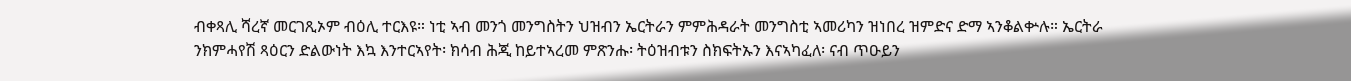ብቀጻሊ ሻረኛ መርገጺኦም ብዕሊ ተርእዩ። ነቲ ኣብ መንጎ መንግስትን ህዝብን ኤርትራን ምምሕዳራት መንግስቲ ኣመሪካን ዝነበረ ዝምድና ድማ ኣንቆልቍሉ። ኤርትራ ንክምሓየሽ ጻዕርን ድልውነት እኳ እንተርኣየት፡ ክሳብ ሕጂ ከይተኣረመ ምጽንሑ፡ ትዕዝብቱን ስክፍትኡን እናኣካፈለ፡ ናብ ጥዑይን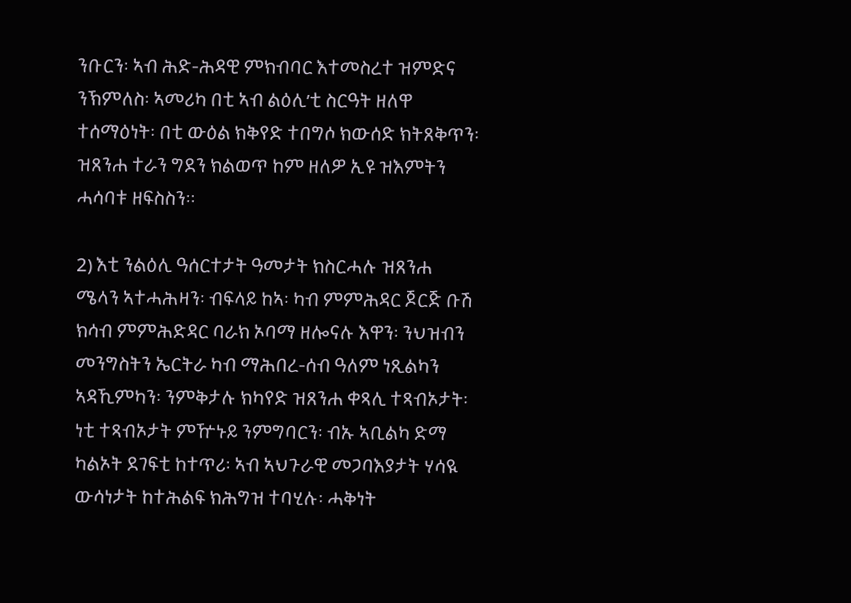ንቡርን፡ ኣብ ሕድ-ሕዳዊ ምክብባር እተመስረተ ዝምድና ንኽምለስ፡ ኣመሪካ በቲ ኣብ ልዕሊ’ቲ ስርዓት ዘለዋ ተሰማዕነት፡ በቲ ውዕል ክቅየድ ተበግሶ ክውሰድ ክትጸቅጥን፡ ዝጸንሐ ተራን ግደን ክልወጥ ከም ዘለዎ ኢዩ ዝእምትን ሓሳባቱ ዘፍስስን።

2) እቲ ንልዕሊ ዓሰርተታት ዓመታት ክስርሓሉ ዝጸንሐ ሜላን ኣተሓሕዛን፡ ብፍላይ ከኣ፡ ካብ ምምሕዳር ጆርጅ ቡሽ ክሳብ ምምሕድዳር ባራክ ኦባማ ዘሎናሉ እዋን፡ ንህዝብን መንግስትን ኤርትራ ካብ ማሕበረ-ሰብ ዓለም ነጺልካን ኣዳኺምካን፡ ንምቅታሉ ክካየድ ዝጸንሐ ቀጻሊ ተጻብኦታት፡ ነቲ ተጻብኦታት ምዅኑይ ንምግባርን፡ ብኡ ኣቢልካ ድማ ካልኦት ደገፍቲ ከተጥሪ፡ ኣብ ኣህጉራዊ መጋባእያታት ሃሳዪ ውሳነታት ከተሕልፍ ክሕግዝ ተባሂሉ፡ ሓቅነት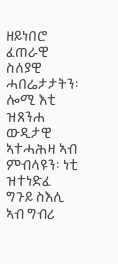ዘይነበሮ ፈጠራዊ ስለያዊ ሓበሬታታትን፡ ሎሚ እቲ ዝጸንሐ ውዲታዊ ኣተሓሕዛ ኣብ ምብላዩን፡ ነቲ ዝተነድፈ ግጉይ ስእሊ ኣብ ግብሪ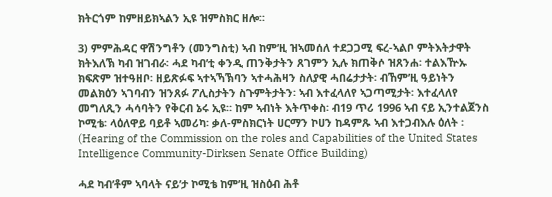ክትርጎም ከምዘይክኣልን ኢዩ ዝምስክር ዘሎ።

3) ምምሕዳር ዋሽንግቶን (መንግስቲ) ኣብ ከም’ዚ ዝኣመሰለ ተደጋጋሚ ፍረ-ኣልቦ ምትእትታዋት ክትእለኽ ካብ ዝገብራ፡ ሓደ ካብ’ቲ ቀንዲ ጠንቅታትን ጸገምን ኢሉ ክጠቅሶ ዝጸንሐ፡ ተልእዅኡ ክፍጽም ዝተዓዘቦ፡ ዘይጽፉፍ ኣተኣኻኽባን ኣተሓሕዛን ስለያዊ ሓበሬታታት፡ ብኸም’ዚ ዓይነትን መልክዕን ኣገባብን ዝንጸፉ ፖሊስታትን ስጉምትታትን፡ ኣብ እተፈላለየ ኣጋጣሚታት፡ እተፈላለየ መግለጺን ሓሳባትን የቅርብ ኔሩ ኢዩ። ከም ኣብነት እትጥቀስ፡ ብ19 ጥሪ 1996 ኣብ ናይ ኢንተልጀንስ ኮሚቴ፡ ላዕለዋይ ባይቶ ኣመሪካ፡ ቃለ-ምስክርነት ሀርማን ኮሀን ከዳምጹ ኣብ እተጋብእሉ ዕለት ፡ (Hearing of the Commission on the roles and Capabilities of the United States Intelligence Community-Dirksen Senate Office Building)

ሓደ ካብ’ቶም ኣባላት ናይ’ታ ኮሚቴ ከም’ዚ ዝስዕብ ሕቶ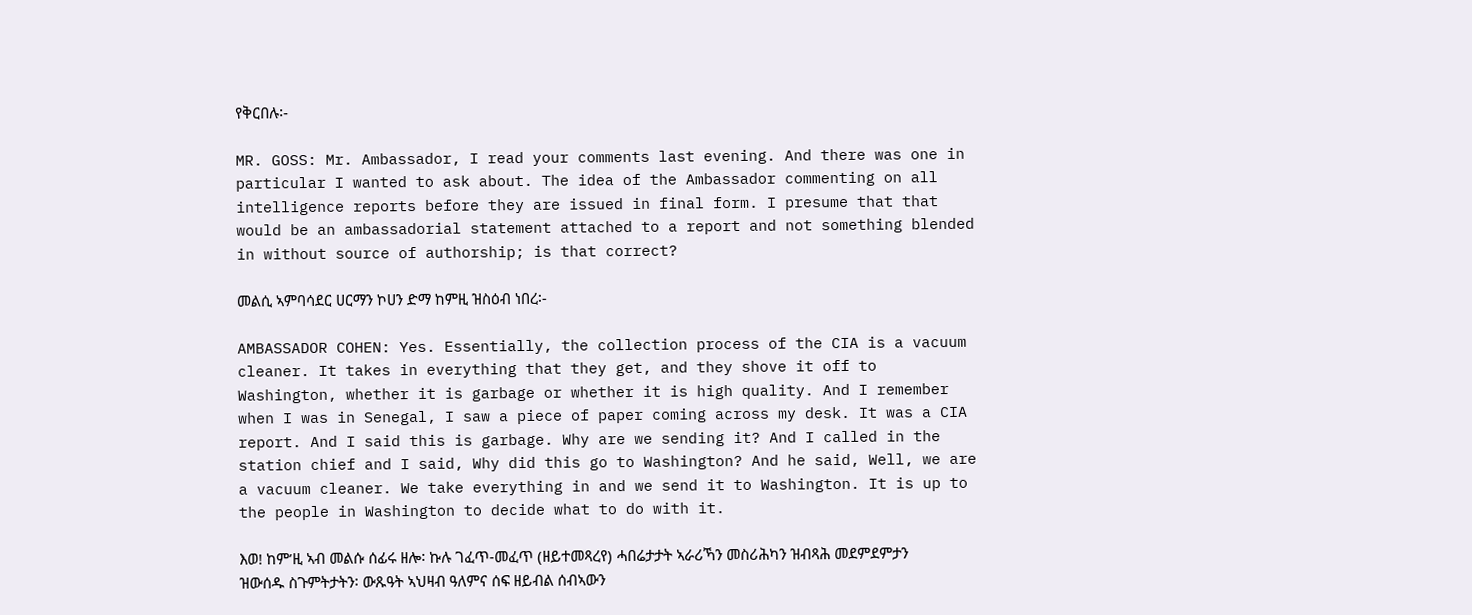የቅርበሉ፡-

MR. GOSS: Mr. Ambassador, I read your comments last evening. And there was one in particular I wanted to ask about. The idea of the Ambassador commenting on all intelligence reports before they are issued in final form. I presume that that would be an ambassadorial statement attached to a report and not something blended in without source of authorship; is that correct?

መልሲ ኣምባሳደር ሀርማን ኮሀን ድማ ከምዚ ዝስዕብ ነበረ፡-

AMBASSADOR COHEN: Yes. Essentially, the collection process of the CIA is a vacuum cleaner. It takes in everything that they get, and they shove it off to Washington, whether it is garbage or whether it is high quality. And I remember when I was in Senegal, I saw a piece of paper coming across my desk. It was a CIA report. And I said this is garbage. Why are we sending it? And I called in the station chief and I said, Why did this go to Washington? And he said, Well, we are a vacuum cleaner. We take everything in and we send it to Washington. It is up to the people in Washington to decide what to do with it.

እወ! ከም’ዚ ኣብ መልሱ ሰፊሩ ዘሎ፡ ኩሉ ገፈጥ-መፈጥ (ዘይተመጻረየ) ሓበሬታታት ኣራሪኻን መስሪሕካን ዝብጻሕ መደምደምታን ዝውሰዱ ስጉምትታትን፡ ውጹዓት ኣህዛብ ዓለምና ሰፍ ዘይብል ሰብኣውን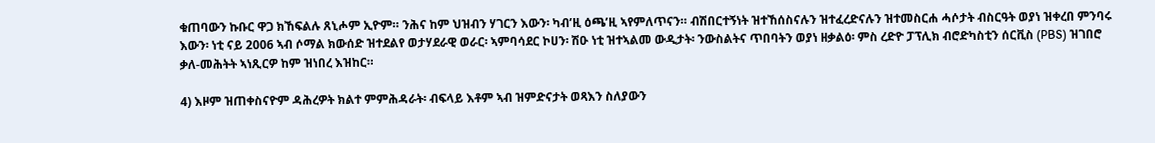ቁጠባውን ኩቡር ዋጋ ክኸፍልሉ ጸኒሖም ኢዮም። ንሕና ከም ህዝብን ሃገርን እውን፡ ካብ’ዚ ዕጫ’ዚ ኣየምለጥናን። ብሽበርተኝነት ዝተኸሰስናሉን ዝተፈረድናሉን ዝተመስርሐ ሓሶታት ብስርዓት ወያነ ዝቀረበ ምንባሩ እውን፡ ነቲ ናይ 2006 ኣብ ሶማል ክውሰድ ዝተደልየ ወታሃደራዊ ወራር፡ ኣምባሳደር ኮሀን፡ ሽዑ ነቲ ዝተኣልመ ውዲታት፡ ንውስልትና ጥበባትን ወያነ ዘቃልዕ፡ ምስ ረድዮ ፓፕሊክ ብሮድካስቲን ሰርቪስ (PBS) ዝገበሮ ቃለ-መሕትት ኣነጺርዎ ከም ዝነበረ እዝከር።

4) እዞም ዝጠቀስናዮም ዳሕረዎት ክልተ ምምሕዳራት፡ ብፍላይ እቶም ኣብ ዝምድናታት ወጻእን ስለያውን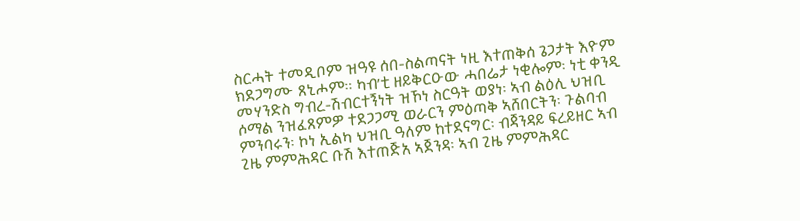ስርሓት ተመዲቦም ዝዓዩ ሰበ-ስልጣናት ነዚ እተጠቅሰ ጌጋታት እዮም ክደጋግሙ ጸኒሖም። ካብ’ቲ ዘይቅርዑው ሓበሬታ ነቂሎም፡ ነቲ ቀንዲ መሃንድስ ግብረ-ሽብርተኝነት ዝኾነ ስርዓት ወያነ፡ ኣብ ልዕሊ ህዝቢ ሶማል ንዝፈጸምዎ ተደጋጋሚ ወራርን ምዕጣቅ ኣሸበርትን፡ ጉልባብ ምንባሩን፡ ኮነ ኢልካ ህዝቢ ዓለም ከተደናግር፡ ብጃንዳይ ፍረይዘር ኣብ ጊዜ ምምሕዳር ቡሽ እተጠጅአ ኣጀንዳ፡ ኣብ ጊዜ ምምሕዳር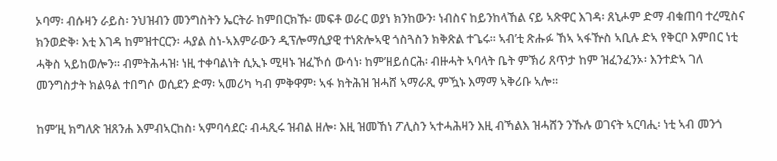ኦባማ፡ ብሱዛን ራይስ፡ ንህዝብን መንግስትን ኤርትራ ከምበርክኹ፡ መፍቶ ወራር ወያነ ክንከውን፡ ነብስና ከይንከላኸል ናይ ኣጽዋር እገዳ፡ ጸኒሖም ድማ ብቁጠባ ተረሚስና ክንወድቅ፡ እቲ እገዳ ከምዝተርርን፡ ሓያል ስነ-ኣእምራውን ዲፕሎማሲያዊ ተነጽሎኣዊ ጎስጓስን ክቅጽል ተጌሩ። ኣብ’ቲ ጽሑፉ ኸኣ ኣፋዅስ ኣቢሉ ድኣ የቅርቦ እምበር ነቲ ሓቅስ ኣይከወሎን። ብምትሕሓዝ፡ ነዚ ተቀባልነት ሲኢኑ ሚዛኑ ዝፈኾሰ ውሳነ፡ ከም’ዘይሰርሕ፡ ብዙሓት ኣባላት ቤት ምኽሪ ጸጥታ ከም ዝፈንፈንኦ፡ እንተድኣ ገለ መንግስታት ክልዓል ተበግሶ ወሲደን ድማ፡ ኣመሪካ ካብ ምቅዋም፡ ኣፋ ክትሕዝ ዝሓሸ ኣማራጺ ምዃኑ እማማ ኣቅሪቡ ኣሎ።

ከም’ዚ ክግለጽ ዝጸንሐ እምብኣርከስ፡ ኣምባሳደር፡ ብሓጺሩ ዝብል ዘሎ፡ እዚ ዝመኸነ ፖሊስን ኣተሓሕዛን እዚ ብኻልእ ዝሓሸን ንኹሉ ወገናት ኣርባሒ፡ ነቲ ኣብ መንጎ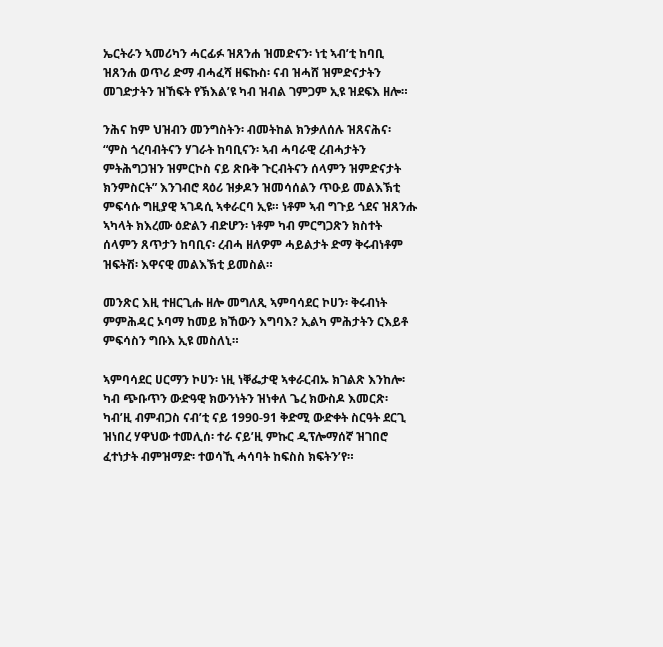ኤርትራን ኣመሪካን ሓርፊፉ ዝጸንሐ ዝመድናን፡ ነቲ ኣብ’ቲ ከባቢ ዝጸንሐ ወጥሪ ድማ ብሓፈሻ ዘፍኩስ፡ ናብ ዝሓሸ ዝምድናታትን መገድታትን ዝኸፍት የኽእል’ዩ ካብ ዝብል ገምጋም ኢዩ ዝደፍእ ዘሎ።

ንሕና ከም ህዝብን መንግስትን፡ ብመትከል ክንቃለሰሉ ዝጸናሕና፡ “ምስ ጎረባብትናን ሃገራት ከባቢናን፡ ኣብ ሓባራዊ ረብሓታትን ምትሕግጋዝን ዝምርኮስ ናይ ጽቡቅ ጉርብትናን ሰላምን ዝምድናታት ክንምስርት” እንገብሮ ጻዕሪ ዝቃዶን ዝመሳሰልን ጥዑይ መልእኽቲ ምፍሳሱ ግዚያዊ ኣገዳሲ ኣቀራርባ ኢዩ። ነቶም ኣብ ግጉይ ጎደና ዝጸንሑ ኣካላት ክእረሙ ዕድልን ብድሆን፡ ነቶም ካብ ምርግጋጽን ክስተት ሰላምን ጸጥታን ከባቢና፡ ረብሓ ዘለዎም ሓይልታት ድማ ቅሩብነቶም ዝፍትሽ፡ እዋናዊ መልእኽቲ ይመስል።

መንጽር እዚ ተዘርጊሑ ዘሎ መግለጺ ኣምባሳደር ኮሀን፡ ቅሩብነት ምምሕዳር ኦባማ ከመይ ክኸውን እግባእ? ኢልካ ምሕታትን ርእይቶ ምፍሳስን ግቡእ ኢዩ መስለኒ።

ኣምባሳደር ሀርማን ኮሀን፡ ነዚ ነቐፌታዊ ኣቀራርብኡ ክገልጽ እንከሎ፡ ካብ ጭቡጥን ውድዓዊ ክውንነትን ዝነቀለ ጌረ ክውስዶ እመርጽ፡ ካብ’ዚ ብምብጋስ ናብ’ቲ ናይ 1990-91 ቅድሚ ውድቀት ስርዓት ደርጊ ዝነበረ ሃዋህው ተመሊሰ፡ ተራ ናይ’ዚ ምኩር ዲፕሎማሰኛ ዝገበሮ ፈተነታት ብምዝማድ፡ ተወሳኺ ሓሳባት ከፍስስ ክፍትን’የ።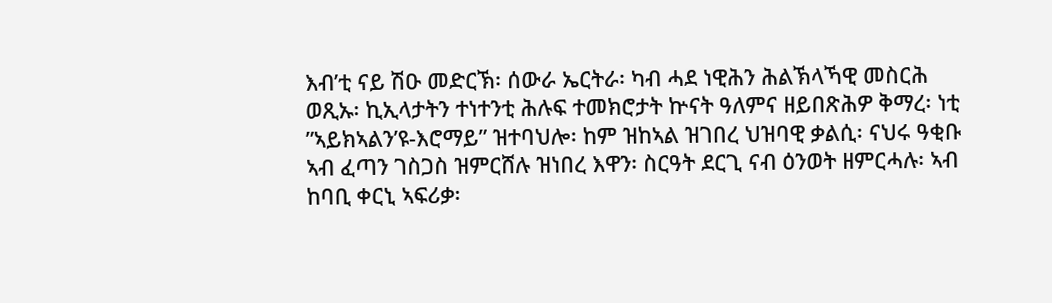እብ’ቲ ናይ ሽዑ መድርኽ፡ ሰውራ ኤርትራ፡ ካብ ሓደ ነዊሕን ሕልኽላኻዊ መስርሕ ወጺኡ፡ ኪኢላታትን ተነተንቲ ሕሉፍ ተመክሮታት ኵናት ዓለምና ዘይበጽሕዎ ቅማረ፡ ነቲ ”ኣይክኣልን’ዩ-እሮማይ” ዝተባህሎ፡ ከም ዝከኣል ዝገበረ ህዝባዊ ቃልሲ፡ ናህሩ ዓቂቡ ኣብ ፈጣን ገስጋስ ዝምርሸሉ ዝነበረ እዋን፡ ስርዓት ደርጊ ናብ ዕንወት ዘምርሓሉ፡ ኣብ ከባቢ ቀርኒ ኣፍሪቃ፡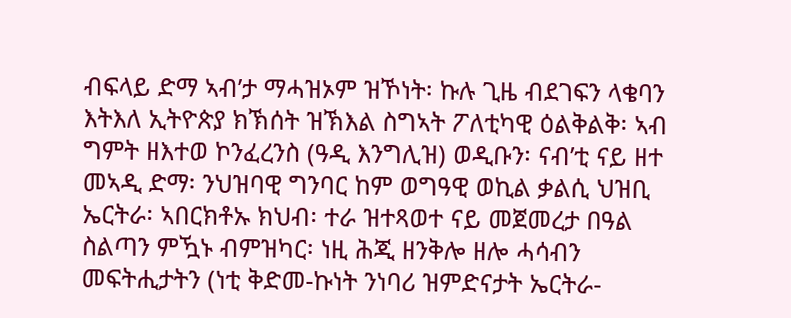ብፍላይ ድማ ኣብ’ታ ማሓዝኦም ዝኾነት፡ ኩሉ ጊዜ ብደገፍን ላቄባን እትእለ ኢትዮጵያ ክኽሰት ዝኽእል ስግኣት ፖለቲካዊ ዕልቅልቅ፡ ኣብ ግምት ዘእተወ ኮንፈረንስ (ዓዲ እንግሊዝ) ወዲቡን፡ ናብ’ቲ ናይ ዘተ መኣዲ ድማ፡ ንህዝባዊ ግንባር ከም ወግዓዊ ወኪል ቃልሲ ህዝቢ ኤርትራ፡ ኣበርክቶኡ ክህብ፡ ተራ ዝተጻወተ ናይ መጀመረታ በዓል ስልጣን ምዃኑ ብምዝካር፡ ነዚ ሕጂ ዘንቅሎ ዘሎ ሓሳብን መፍትሒታትን (ነቲ ቅድመ-ኩነት ንነባሪ ዝምድናታት ኤርትራ-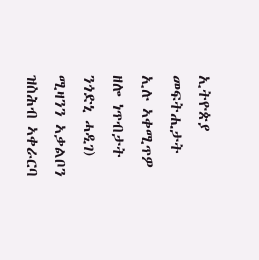ኢትዮጵያ መፍትሒታት ኢሉ ኣቀሚጥዎ ዘሎ ነጥብታት ንጎድኒ ሓዲገ) ሚዛንን ኣቃልቦን ዝስሕብ ኣቀራርባ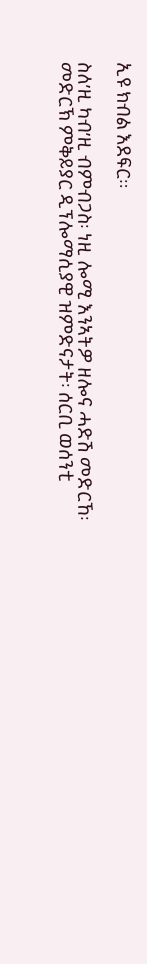ኢዩ ክብል እደፍር።

ስለ’ዚ ካብ’ዚ ብምብጋስ፡ ነዚ ሎሚ እንኣትዎ ዘሎና ሓድሽ መድርኸ፡ መድርኽ ምቅይያር ዲፕሎማሲያዊ ዝምድናታት፡ ሰርቢ ወሰንቲ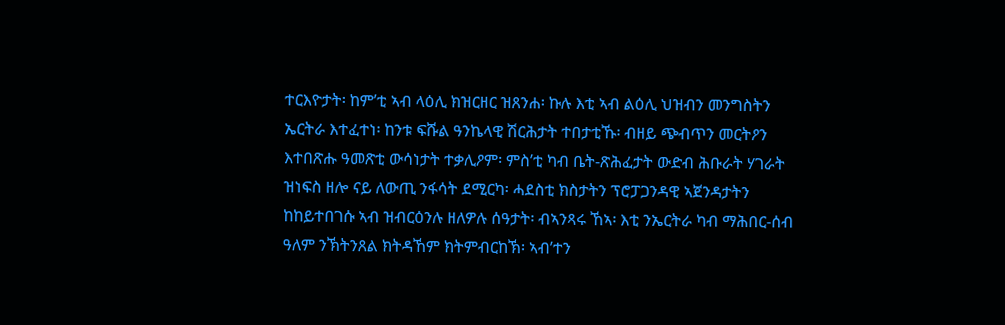ተርእዮታት፡ ከም’ቲ ኣብ ላዕሊ ክዝርዘር ዝጸንሐ፡ ኩሉ እቲ ኣብ ልዕሊ ህዝብን መንግስትን ኤርትራ እተፈተነ፡ ከንቱ ፍሹል ዓንኬላዊ ሽርሕታት ተበታቲኹ፡ ብዘይ ጭብጥን መርትዖን እተበጽሑ ዓመጽቲ ውሳነታት ተቃሊዖም፡ ምስ’ቲ ካብ ቤት-ጽሕፈታት ውድብ ሕቡራት ሃገራት ዝነፍስ ዘሎ ናይ ለውጢ ንፋሳት ደሚርካ፡ ሓደስቲ ክስታትን ፕሮፓጋንዳዊ ኣጀንዳታትን ከከይተበገሱ ኣብ ዝብርዕንሉ ዘለዎሉ ሰዓታት፡ ብኣንጻሩ ኸኣ፡ እቲ ንኤርትራ ካብ ማሕበር-ሰብ ዓለም ንኽትንጸል ክትዳኸም ክትምብርከኽ፡ ኣብ’ተን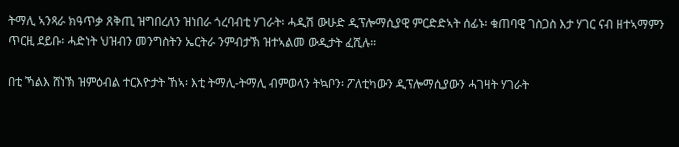ትማሊ ኣንጻራ ክዓጥቃ ጸቅጢ ዝግበረለን ዝነበራ ጎረባብቲ ሃገራት፡ ሓዲሽ ውሁድ ዲፕሎማሲያዊ ምርድድኣት ሰፊኑ፡ ቁጠባዊ ገስጋስ እታ ሃገር ናብ ዘተኣማምን ጥርዚ ደይቡ፡ ሓድነት ህዝብን መንግስትን ኤርትራ ንምብታኽ ዝተኣልመ ውዲታት ፈሺሉ።

በቲ ኻልእ ሸነኽ ዝምዕብል ተርእዮታት ኸኣ፡ እቲ ትማሊ-ትማሊ ብምወላን ትኳቦን፡ ፖለቲካውን ዲፕሎማሲያውን ሓገዛት ሃገራት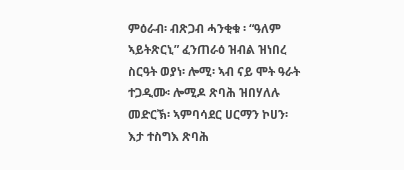ምዕራብ፡ ብጽጋብ ሓንቂቁ ፡ “ዓለም ኣይትጽርኒ” ፈንጠራዕ ዝብል ዝነበረ ስርዓት ወያነ፡ ሎሚ፡ ኣብ ናይ ሞት ዓራት ተጋዲሙ፡ ሎሚዶ ጽባሕ ዝበሃለሉ መድርኽ፡ ኣምባሳደር ሀርማን ኮሀን፡ እታ ተስግእ ጽባሕ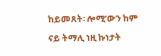ከይመጸት፡ ሎሚ’ውን ከም ናይ ትማሊ ነዚ ኩነታት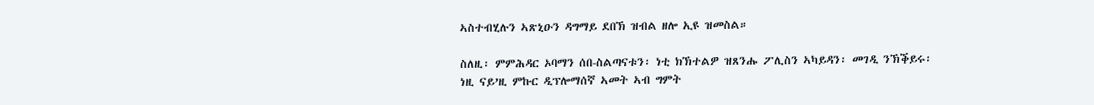ኣስተብሂሉን ኣጽኒዑን ዳግማይ ደበኽ ዝብል ዘሎ ኢዩ ዝመስል።

ስለዚ፡ ምምሕዳር ኦባማን ሰበ-ስልጣናቱን፡ ነቲ ክኽተልዎ ዝጸንሑ ፖሊስን ኣካይዳን፡ መገዲ ንኽቕይሩ፡ ነዚ ናይ’ዚ ምኩር ዲፕሎማሰኛ ኣመት ኣብ ግምት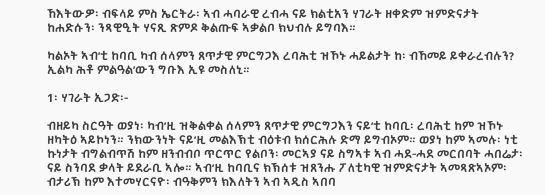ኸእትውዎ፡ ብፍላይ ምስ ኤርትራ፡ ኣብ ሓባራዊ ረብሓ ናይ ክልቲአን ሃገራት ዘቀድም ዝምድናታት ከሐድሱን፡ ንጻዊዒት ሃናጺ ጽምዶ ቅልጡፍ ኣቃልቦ ክህብሉ ይግባእ።

ካልኦት ኣብ’ቲ ከባቢ ካብ ሰላምን ጸጥታዊ ምርግጋእ ረባሕቲ ዝኾኑ ሓይልታት ከ፡ ብኸመይ ይቀራረብሉን? ኢልካ ሕቶ ምልዓል’ውን ግቡእ ኢዩ መስለኒ።

1፡ ሃገራት ኢጋድ፡-

ብዘይካ ስርዓት ወያነ፡ ካብ’ዚ ዝቅልቀል ሰላምን ጸጥታዊ ምርግጋእን ናይ’ቲ ከባቢ፡ ረባሕቲ ከም ዝኾኑ ዘካትዕ ኣይኮነን። ንክውንነት ናይ’ዚ መልእኽቲ ብዕቱብ ክሰርሕሉ ድማ ይግብኦም። ወያነ ከም ኣመሉ፡ ነቲ ኩነታት ብግልብጥሽ ከም ዘንብብቦ ጥርጥር የልቦን፡ መርኣያ ናይ ስግኣቱ ኣብ ሓደ-ሓደ መርበባት ሓበሬታ፡ ናይ ስንባደ ቃላት ይደራቢ ኣሎ። ኣብ’ዚ ከባቢና ክኽሰቱ ዝጸንሑ ፖለቲካዊ ዝምድናታት ኣመጻጽኣኦም፡ ብታሪኽ ከም እተመሃርናዮ፡ ብዓቅምን ክእለትን ኣብ ኣዲስ ኣበባ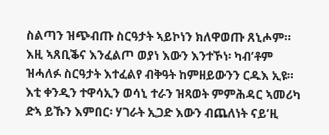ስልጣን ዝጭብጡ ስርዓታት ኣይኮነን ክለዋወጡ ጸኒሖም። እዚ ኣጸቢቕና እንፈልጦ ወያነ እውን እንተኾነ፡ ካብ’ቶም ዝሓለፉ ስርዓታት እተፈልየ ብቅዓት ከምዘይውንን ርዱእ ኢዩ። እቲ ቀንዲን ተዋሳኢን ወሳኒ ተራን ዝጻወት ምምሕዳር ኣመሪካ ድኣ ይኹን እምበር፡ ሃገራት ኢጋድ እውን ብጨለነት ናይ’ዚ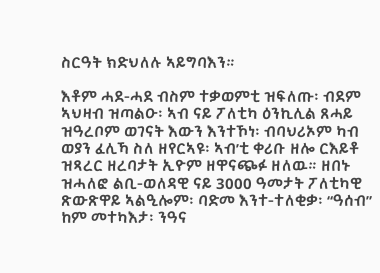ስርዓት ክድህለሉ ኣይግባእን።

እቶም ሓደ-ሓደ ብስም ተቃወምቲ ዝፍለጡ፡ ብደም ኣህዛብ ዝጣልዑ፡ ኣብ ናይ ፖለቲካ ዕንኪሊል ጸሓይ ዝዓረቦም ወገናት እውን እንተኾነ፡ ብባህሪኦም ካብ ወያን ፈሊኻ ስለ ዘየርኣዩ፡ ኣብ’ቲ ቀሪቡ ዘሎ ርእይቶ ዝጻረር ዘረባታት ኢዮም ዘዋናጭፉ ዘለዉ። ዘበኑ ዝሓለፎ ልቢ-ወለዳዊ ናይ 3000 ዓመታት ፖለቲካዊ ጽውጽዋይ ኣልዒሎም፡ ባድመ እንተ-ተለቂቃ፡ “ዓሰብ” ከም መተካእታ፡ ንዓና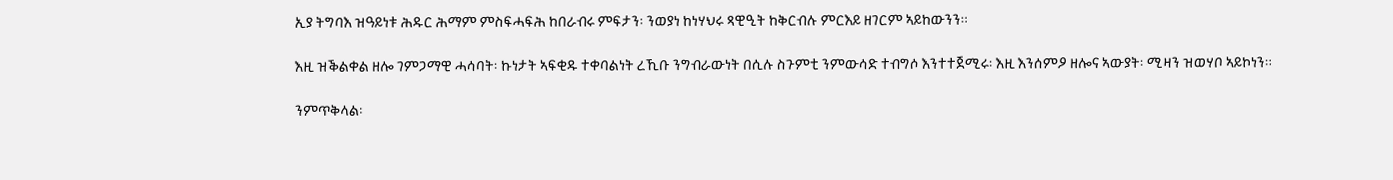ኢያ ትግባእ ዝዓይነቱ ሕዱር ሕማም ምስፍሓፍሕ ከበራብሩ ምፍታን፡ ንወያነ ከነሃህሩ ጻዊዒት ከቅርብሉ ምርእይ ዘገርም ኣይከውንን።

እዚ ዝቕልቀል ዘሎ ገምጋማዊ ሓሳባት፡ ኩነታት ኣፍቂዱ ተቀባልነት ረኺቡ ንግብራውነት በሲሉ ስጉምቲ ንምውሳድ ተብግሶ እንተተጀሚሩ፡ እዚ እንሰምዖ ዘሎና ኣውያት፡ ሚዛን ዝወሃቦ ኣይኮነን።

ንምጥቅላል፡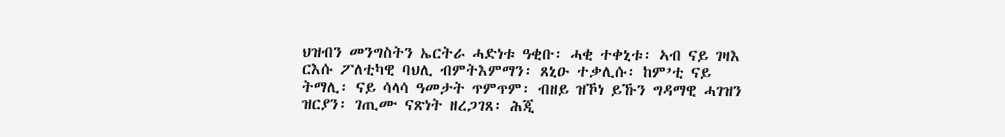ህዝብን መንግስትን ኤርትራ ሓድነቱ ዓቂቡ፡ ሓቂ ተቀኒቱ፡ ኣብ ናይ ገዛእ ርእሱ ፖለቲካዊ ባህሊ ብምትእምማን፡ ጸኒዑ ተቃሊሱ፡ ከም’ቲ ናይ ትማሊ፡ ናይ ሳላሳ ዓመታት ጥምጥም፡ ብዘይ ዝኾነ ይኹን ግዳማዊ ሓገዝን ዝርያን፡ ገጢሙ ናጽነት ዘረጋገጸ፡ ሕጂ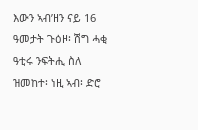እውን ኣብ’ዘን ናይ 16 ዓመታት ጉዕዞ፡ ሽግ ሓቂ ዓቲሩ ንፍትሒ ስለ ዝመከተ፡ ነዚ ኣብ፡ ድሮ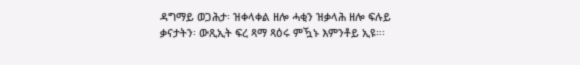ዳግማይ ወጋሕታ፡ ዝቀላቀል ዘሎ ሓቂን ዝቃላሕ ዘሎ ፍሉይ ቃናታትን፡ ውጺኢት ፍረ ጻማ ጻዕሩ ምዃኑ እምንቶይ ኢዩ።፡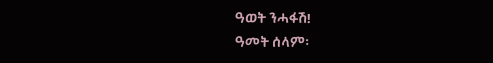ዓወት ንሓፋሽ!
ዓመት ሰላም፡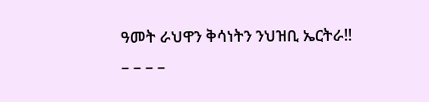ዓመት ራህዋን ቅሳነትን ንህዝቢ ኤርትራ!!
– – – –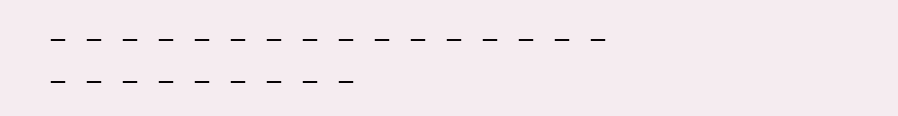– – – – – – – – – – – – – – – – – – – – – – – – –